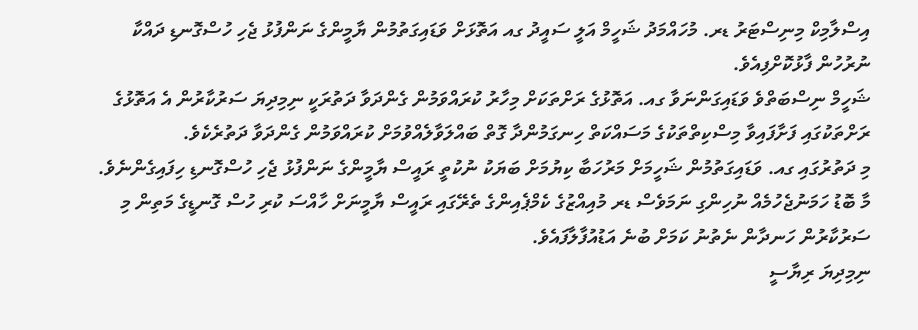އިސްލާމިކް މިނިސްޓަރު ޑރ. މުހައްމަދު ޝަހީމް އަލީ ސައީދު ގއ އަތޮޅަށް ވަޑައިގަތުމުން ޔާމީންގެ ނަންފުޅު ޖެހި ހުސްގޮނޑި ދައްކާ ނުރުހުން ފާޅުކޮށްފިއެވެ.
ޝަހީމް ނިސްބަތްވެ ވަޑައިގަންނަވާ ގއ. އަތޮޅުގެ ރަށްތަކަށް މިހާރު ކުރައްވަމުން ގެންދަވާ ދަތުރަކީ ނިމިދިޔަ ސަރުކާރުން އެ އަތޮޅުގެ ރަށްތަކުގައި ފަށާފައިވާ މިސްކިތްތަކުގެ މަސައްކަތް ހިނގަމުންދާ ގޮތް ބައްލަވާލެއްވުމަށް ކުރައްވަމުން ގެންދަވާ ދަތުރެކެވެ.
މި ދަތުރުގައި ގއ. ވަޑައިގަތުމުން ޝަހީމަށް މަރުހަބާ ކިޔުމަށް ބަޔަކު ނުކުތީ ރައީސް ޔާމީންގެ ނަންފުޅު ޖެހި ހުސްގޮނޑި ހިފައިގެންނެވެ. މާ ބޮޑު ހަމަނުޖެހުމެއް ނުހިންގި ނަމަވެސް ޑރ މުއިއްޒުގެ ކެމްޕެއިންގެ ތެރޭގައި ރައީސް ޔާމީނަށް ހާއްސަ ކުރި ހުސް ގޮނޑީގެ މަތިން މި ސަރުކާރުން ހަނދާން ނެތުނު ކަމަށް ބުނެ އަޑުއުފާލާފައެވެ.
ނިމިދިޔަ ރިޔާސީ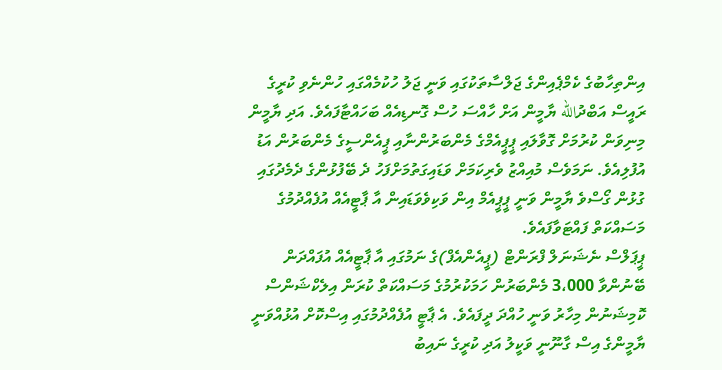އިންތިހާބުގެ ކެމްޕެއިންގެ ޖަލްސާތަކުގައި ވަނީ ޖަލު ހުކުމެއްގައި ހުންނެވި ކުރީގެ ރައީސް އަބްދުالله ޔާމީން އަށް ހާއްސަ ހުސް ގޮނޑިއެއް ބަހައްޓާފައެވެ. އަދި ޔާމީން މިނިވަން ކުރުމަށް ގޮވާލައި ޕީޕީއެމްގެ މެންބަރުންނާއި ޕީއެންސީގެ މެންބަރުން އަޑު އުފުލިއެވެ. ނަމަވެސް މުއިއްޒު ވެރިކަމަށް ވަޑައިގަތުމަށްފަހު ދެ ބޭފުޅުންގެ ދެމެދުގައި ގުޅުން ގޯސްވެ ޔާމީން ވަނީ ޕީޕީއެމް އިން ވަކިވެވަޑައިން އާ ޕާޓީއެއް އުފެއްދުމުގެ މަސައްކަތް ފައްޓަވާފައެވެ.
ޕީޕަލްސް ނެޝަނަލް ފްރަންޓް (ޕީއެންއެފް)ގެ ނަމުގައި އާ ޕާޓީއެއް އުފައްދަން ބޭނުންވާ 3،000 މެންބަރުން ހަމަކުރުމުގެ މަސައްކަތް ކުރަން އިލެކްޝަންސް ކޮމިޝަނުން މިހާރު ވަނީ ހުއްދަ ދީފައެވެ. އެ ޕާޓީ އުފެއްދުމުގައި އިސްކޮށް އުޅުއްވަނީ ޔާމީންގެ އިސް ގާނޫނީ ވަކީލު އަދި ކުރީގެ ނައިބު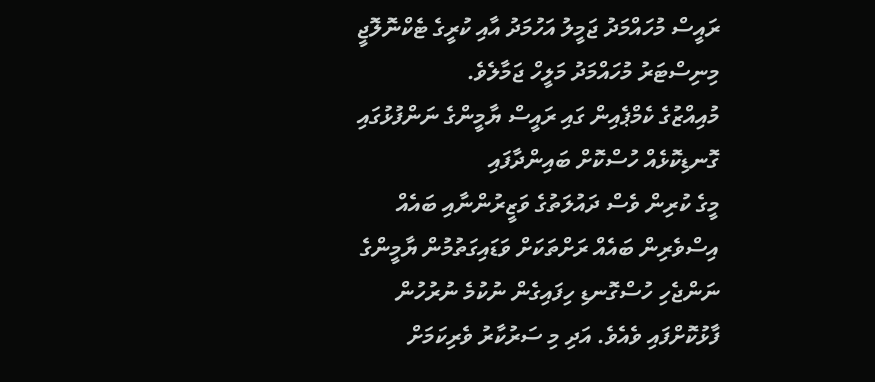ރައީސް މުހައްމަދު ޖަމީލު އަހުމަދު އާއި ކުރީގެ ޓެކްނޮލޮޖީ މިނިސްޓަރު މުހައްމަދު މަލީހް ޖަމާލެވެ.
މުއިއްޒުގެ ކެމްޕެއިން ގައި ރައީސް ޔާމީންގެ ނަންފުޅުގައި ގޮނޑިކޮޅެއް ހުސްކޮށް ބައިންދާފައި
މީގެ ކުރިން ވެސް ދައުލަތުގެ ވަޒީރުންނާއި ބައެއް އިސްވެރިން ބައެއް ރަށްތަކަށް ވަޑައިގަތުމުން ޔާމީންގެ ނަންޖެހި ހުސްގޮނޑި ހިފައިގެން ނުކުމެ ނުރުހުން ފާޅުކޮށްފައި ވެއެވެ. އަދި މި ސަރުކާރު ވެރިކަމަށް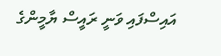އައިސްފައި ވަނީ ރައީސް ޔާމީންގެ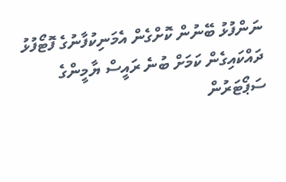ނަންފުޅު ބޭނުން ކޮށްގެން އެމަނިކުފާނުގެ ފޮޓޯފުޅު ދައްކައިގެން ކަމަށް ބުނެ ރައީސް ޔާމީންގެ ސަޕޯޓަރުން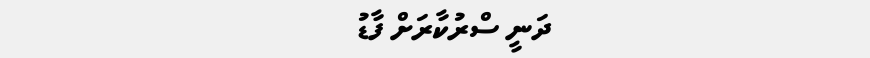ދަނީ ސްރުކާރަށް ފާޑު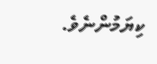ކިޔަމުންނެވެ.